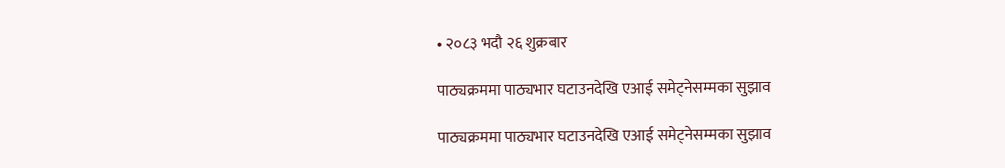• २०८३ भदौ २६ शुक्रबार

पाठ्यक्रममा पाठ्यभार घटाउनदेखि एआई समेट्नेसम्मका सुझाव

पाठ्यक्रममा पाठ्यभार घटाउनदेखि एआई समेट्नेसम्मका सुझाव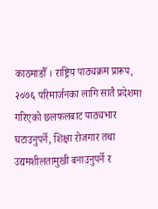काठमाडौँ । राष्ट्रिय पाठ्यक्रम प्रारूप, २०७६ परिमार्जनका लागि सातै प्रदेशमा गरिएको छलफलबाट पाठ्यभार घटाउनुपर्ने, शिक्षा रोजगार तथा उद्यमशीलतामुखी बनाउनुपर्ने र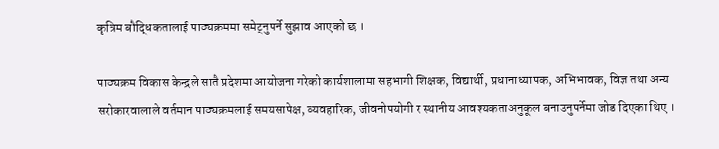कृत्रिम बौद्धिकतालाई पाठ्यक्रममा समेट्नुपर्ने सुझाव आएको छ ।

पाठ्यक्रम विकास केन्द्रले सातै प्रदेशमा आयोजना गरेको कार्यशालामा सहभागी शिक्षक, विद्यार्थी, प्रधानाध्यापक, अभिभावक, विज्ञ तथा अन्य सरोकारवालाले वर्तमान पाठ्यक्रमलाई समयसापेक्ष, व्यवहारिक, जीवनोपयोगी र स्थानीय आवश्यकताअनुकूल बनाउनुपर्नेमा जोड दिएका थिए ।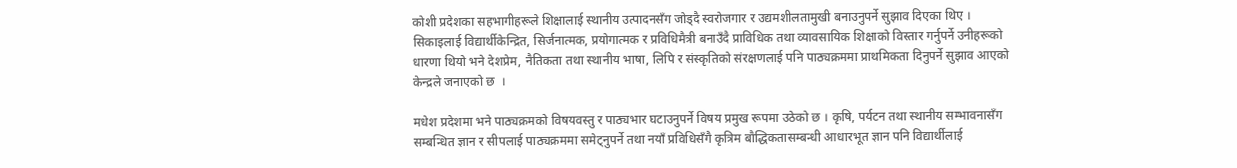कोशी प्रदेशका सहभागीहरूले शिक्षालाई स्थानीय उत्पादनसँग जोड्दै स्वरोजगार र उद्यमशीलतामुखी बनाउनुपर्ने सुझाव दिएका थिए । सिकाइलाई विद्यार्थीकेन्द्रित, सिर्जनात्मक, प्रयोगात्मक र प्रविधिमैत्री बनाउँदै प्राविधिक तथा व्यावसायिक शिक्षाको विस्तार गर्नुपर्ने उनीहरूको धारणा थियो भने देशप्रेम, नैतिकता तथा स्थानीय भाषा, लिपि र संस्कृतिको संरक्षणलाई पनि पाठ्यक्रममा प्राथमिकता दिनुपर्ने सुझाव आएको केन्द्रले जनाएको छ  ।

मधेश प्रदेशमा भने पाठ्यक्रमको विषयवस्तु र पाठ्यभार घटाउनुपर्ने विषय प्रमुख रूपमा उठेको छ । कृषि, पर्यटन तथा स्थानीय सम्भावनासँग सम्बन्धित ज्ञान र सीपलाई पाठ्यक्रममा समेट्नुपर्ने तथा नयाँ प्रविधिसँगै कृत्रिम बौद्धिकतासम्बन्धी आधारभूत ज्ञान पनि विद्यार्थीलाई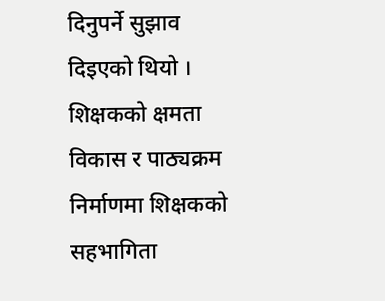दिनुपर्ने सुझाव दिइएको थियो । शिक्षकको क्षमता विकास र पाठ्यक्रम निर्माणमा शिक्षकको सहभागिता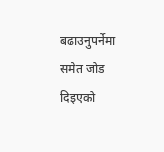बढाउनुपर्नेमा समेत जोड दिइएको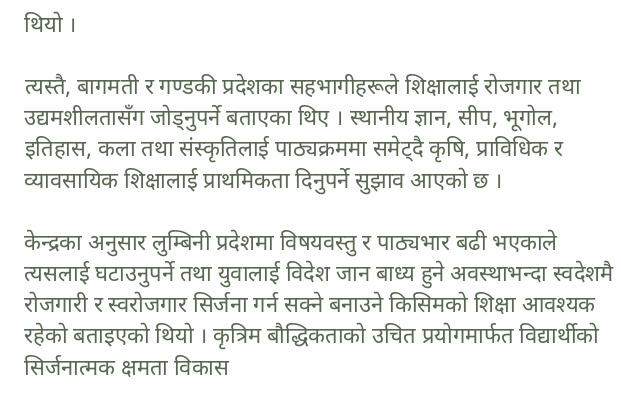थियो ।

त्यस्तै, बागमती र गण्डकी प्रदेशका सहभागीहरूले शिक्षालाई रोजगार तथा उद्यमशीलतासँग जोड्नुपर्ने बताएका थिए । स्थानीय ज्ञान, सीप, भूगोल, इतिहास, कला तथा संस्कृतिलाई पाठ्यक्रममा समेट्दै कृषि, प्राविधिक र व्यावसायिक शिक्षालाई प्राथमिकता दिनुपर्ने सुझाव आएको छ ।

केन्द्रका अनुसार लुम्बिनी प्रदेशमा विषयवस्तु र पाठ्यभार बढी भएकाले त्यसलाई घटाउनुपर्ने तथा युवालाई विदेश जान बाध्य हुने अवस्थाभन्दा स्वदेशमै रोजगारी र स्वरोजगार सिर्जना गर्न सक्ने बनाउने किसिमको शिक्षा आवश्यक रहेको बताइएको थियो । कृत्रिम बौद्धिकताको उचित प्रयोगमार्फत विद्यार्थीको सिर्जनात्मक क्षमता विकास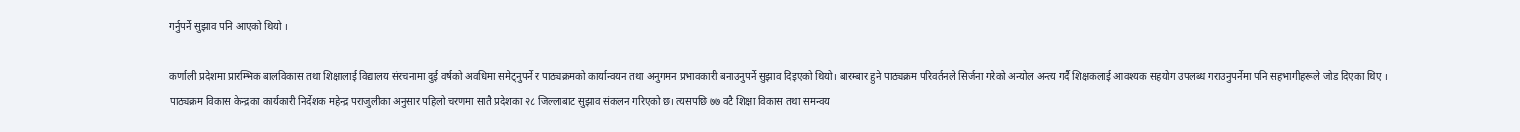गर्नुपर्ने सुझाव पनि आएको थियो ।

कर्णाली प्रदेशमा प्रारम्भिक बालविकास तथा शिक्षालाई विद्यालय संरचनामा दुई वर्षको अवधिमा समेट्नुपर्ने र पाठ्यक्रमको कार्यान्वयन तथा अनुगमन प्रभावकारी बनाउनुपर्ने सुझाव दिइएको थियो। बारम्बार हुने पाठ्यक्रम परिवर्तनले सिर्जना गरेको अन्योल अन्त्य गर्दै शिक्षकलाई आवश्यक सहयोग उपलब्ध गराउनुपर्नेमा पनि सहभागीहरूले जोड दिएका थिए ।
पाठ्यक्रम विकास केन्द्रका कार्यकारी निर्देशक महेन्द्र पराजुलीका अनुसार पहिलो चरणमा सातै प्रदेशका २८ जिल्लाबाट सुझाव संकलन गरिएको छ। त्यसपछि ७७ वटै शिक्षा विकास तथा समन्वय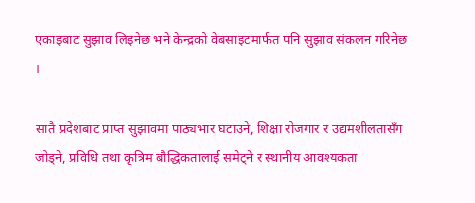एकाइबाट सुझाव लिइनेछ भने केन्द्रको वेबसाइटमार्फत पनि सुझाव संकलन गरिनेछ ।

सातै प्रदेशबाट प्राप्त सुझावमा पाठ्यभार घटाउने, शिक्षा रोजगार र उद्यमशीलतासँग जोड्ने, प्रविधि तथा कृत्रिम बौद्धिकतालाई समेट्ने र स्थानीय आवश्यकता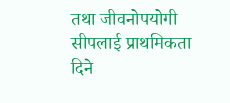तथा जीवनोपयोगी सीपलाई प्राथमिकता दिने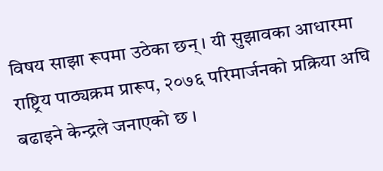विषय साझा रूपमा उठेका छन्। यी सुझावका आधारमा राष्ट्रिय पाठ्यक्रम प्रारूप, २०७६ परिमार्जनको प्रक्रिया अघि बढाइने केन्द्रले जनाएको छ ।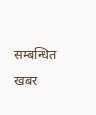सम्बन्धित खबर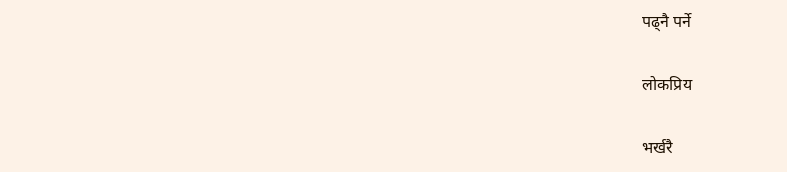पढ्नै पर्ने

लोकप्रिय

भर्खरै